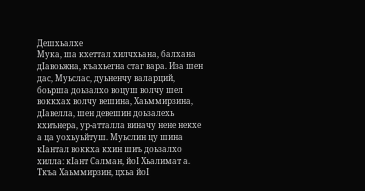Дешхьалхе
Мука, ша кхеттал хилчхьана, балхана дIавоьжна, къахьегна стаг вара. Иза шен дас, Муьслас, дуьненчу валарций, боьрша доьзалхо воцуш волчу шел воккхах волчу вешина, Хаьммирзина, дIавелла, шен девешин доьзалехь кхиънера, ур-атталла виначу нене некхе а ца уохьуьйтуш. Муьслин цу шина кIантал воккха кхин шиъ доьзалхо хилла: кIант Салман, йоI Хьалимат а. Ткъа Хаьммирзин, цхьа йоI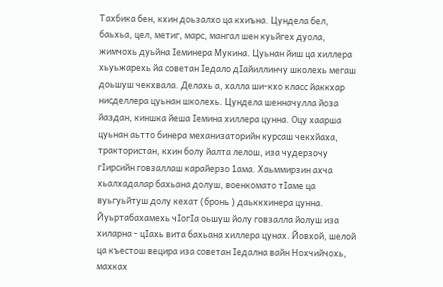Тахбика бен, кхин доьзалхо ца кхиъна. Цундела бел, баьхьа, цел, метиг, марс, мангал шен куьйгех дуола, жимчохь дуьйна Iеминера Мукина. Цуьнан йиш ца хиллера хьуьжарехь йа советан Iедало дIайиллинчу школехь мегаш доьшуш чекхвала. Делахь а, халла ши-кхо класс йаккхар нисделлера цуьнан школехь. Цундела шенначулла йоза йаздан, киншка йеша Iемина хиллера цунна. Оцу хаарша цуьнан аьтто бинера механизаторийн курсаш чекхйаха, трактористан, кхин болу йалта лелош, иза чудерзочу гIирсийн говзаллаш карайерзо 1ама. Хаьммирзин ахча хьалхадалар бахьана долуш, военкомато тIаме ца вуьгуьйтуш долу кехат (бронь ) даьккхинера цунна. Йуьртабахамехь чIогIа оьшуш йолу говзалла йолуш иза хиларна - цIахь вита бахьана хиллера цунах. Йовхой, шелой ца къестош вецира иза советан Iедална вайн Нохчийчохь, махках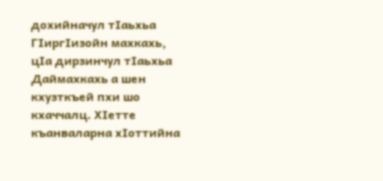дохийначул тIаьхьа ГIиргIизойн махкахь, цIа дирзинчул тIаьхьа Даймахкахь а шен кхузткъей пхи шо кхаччалц. ХIетте къанваларна хIоттийна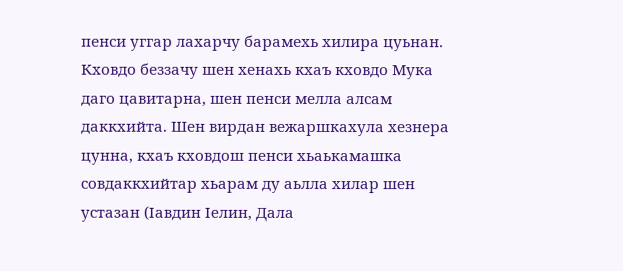пенси уггар лахарчу барамехь хилира цуьнан. Кховдо беззачу шен хенахь кхаъ кховдо Мука даго цавитарна, шен пенси мелла алсам даккхийта. Шен вирдан вежаршкахула хезнера цунна, кхаъ кховдош пенси хьаькамашка совдаккхийтар хьарам ду аьлла хилар шен устазан (Iавдин Iелин, Дала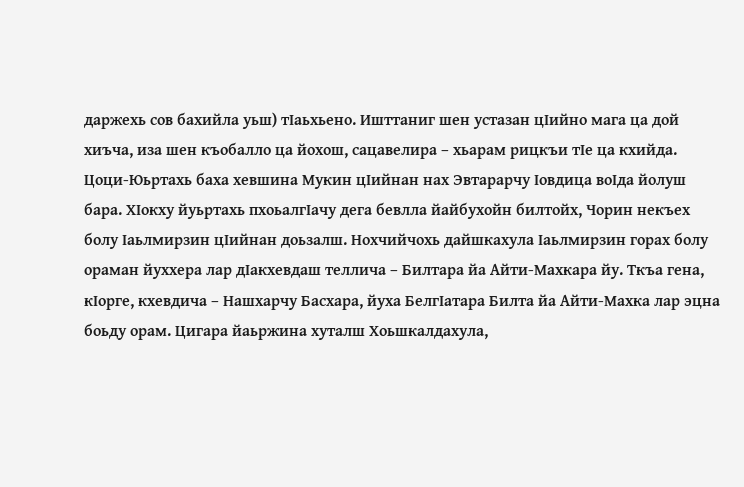даржехь сов бахийла уьш) тIаьхьено. Ишттаниг шен устазан цIийно мага ца дой хиъча, иза шен къобалло ца йохош, сацавелира – хьарам рицкъи тIе ца кхийда. Цоци-Юьртахь баха хевшина Мукин цIийнан нах Эвтарарчу Iовдица воIда йолуш бара. ХIокху йуьртахь пхоьалгIачу дега бевлла йайбухойн билтойх, Чорин некъех болу Iаьлмирзин цIийнан доьзалш. Нохчийчохь дайшкахула Iаьлмирзин горах болу ораман йуххера лар дIакхевдаш теллича – Билтара йа Айти-Махкара йу. Ткъа гена, кIорге, кхевдича – Нашхарчу Басхара, йуха БелгIатара Билта йа Айти-Махка лар эцна боьду орам. Цигара йаьржина хуталш Хоьшкалдахула,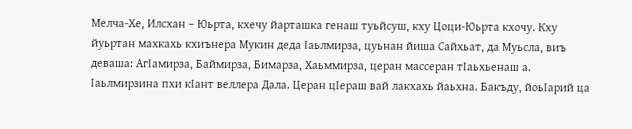Мелча-Хе, Илсхан – Юьрта, кхечу йарташка генаш туьйсуш, кху Цоци-Юьрта кхочу. Кху йуьртан махкахь кхиънера Мукин деда Iаьлмирза, цуьнан йиша Сайхьат, да Муьсла, виъ деваша: АгIамирза, Баймирза, Бимарза, Хаьммирза, церан массеран тIаьхьенаш а. Iаьлмирзина пхи кIант веллера Дала. Церан цIераш вай лакхахь йаьхна. Бакъду, йоьIарий ца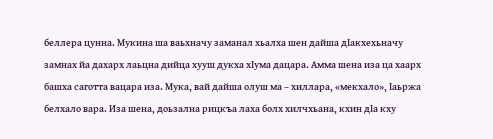беллера цунна. Мукина ша ваьхначу заманал хьалха шен дайша дIакхехьначу замнах йа дахарх лаьцна дийца хууш дукха хIума дацара. Амма шена иза ца хаарх башха саготта вацара иза. Мука, вай дайша олуш ма – хиллара, «мекхало», Iаьржа белхало вара. Иза шена, доьзална рицкъа лаха болх хилчхьана, кхин дIа кху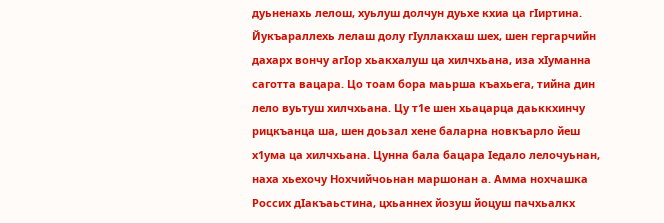дуьненахь лелош, хуьлуш долчун дуьхе кхиа ца гIиртина. Йукъараллехь лелаш долу гIуллакхаш шех, шен гергарчийн дахарх вончу агIор хьакхалуш ца хилчхьана, иза хIуманна саготта вацара. Цо тоам бора маьрша къахьега, тийна дин лело вуьтуш хилчхьана. Цу т1е шен хьацарца даьккхинчу рицкъанца ша, шен доьзал хене баларна новкъарло йеш х1ума ца хилчхьана. Цунна бала бацара Iедало лелочуьнан, наха хьехочу Нохчийчоьнан маршонан а. Амма нохчашка Россих дIакъаьстина, цхьаннех йозуш йоцуш пачхьалкх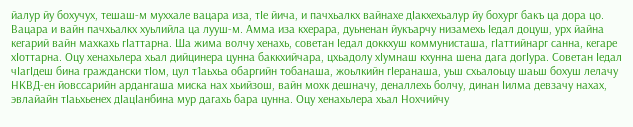йалур йу бохучух, тешаш-м муххале вацара иза, тIе йича, и пачхьалкх вайнахе дIакхехьалур йу бохург бакъ ца дора цо. Вацара и вайн пачхьалкх хуьлийла ца лууш-м. Амма иза кхерара, дуьненан йукъарчу низамехь Iедал доцуш, урх йайна кегарий вайн махкахь гIаттарна. Ша жима волчу хенахь, советан Iедал доккхуш коммунисташа, гIаттийнарг санна, кегаре хIоттарна. Оцу хенахьлера хьал дийцинера цунна баккхийчара, цхьадолу хIумнаш кхунна шена дага догIура. Советан Iедал чIагIдеш бина граждански тIом, цул т1аьхьа обаргийн тобанаша, жоьлкийн гIеранаша, уьш схьалоьцу шаьш бохуш лелачу НКВД-ен йовссарийн ардангаша миска нах хьийзош, вайн мохк дешначу, деналлехь болчу, динан Iилма девзачу нахах, эвлайайн тIаьхьенех дIацIанбина мур дагахь бара цунна. Оцу хенахьлера хьал Нохчийчу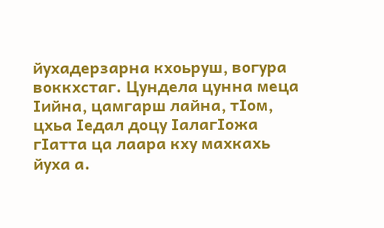йухадерзарна кхоьруш, вогура воккхстаг. Цундела цунна меца Iийна, цамгарш лайна, тIом, цхьа Iедал доцу IалагIожа гIатта ца лаара кху махкахь йуха а.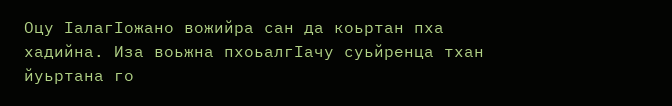Оцу IалагIожано вожийра сан да коьртан пха хадийна. Иза воьжна пхоьалгIачу суьйренца тхан йуьртана го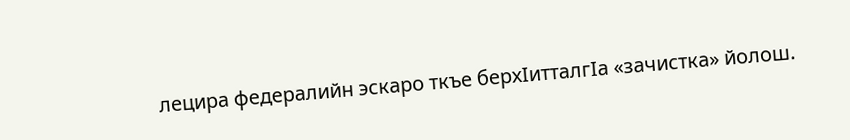лецира федералийн эскаро ткъе берхIитталгIа «зачистка» йолош.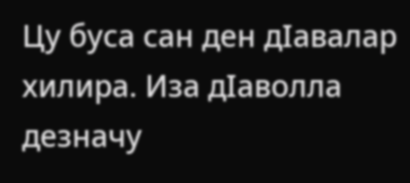Цу буса сан ден дIавалар хилира. Иза дIаволла дезначу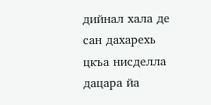дийнал хала де сан дахарехь цкъа нисделла дацара йа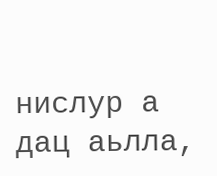нислур а дац аьлла,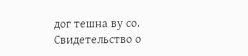дог тешна ву со.
Свидетельство о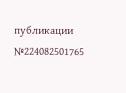публикации №224082501765